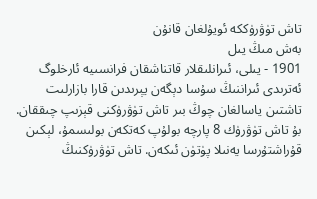تاش تۈۋرۈككە ئويۇلغان قانۇن
بەش مىڭ يىل
1901 - يىلى، ئىرانلىقلار قاتناشقان فرانسىيە ئارخلوگ ئەترىدى ئىراننىڭ سۇسا دېگەن يېرىدىن قارا بازارلىت تاشتىن ياسالغان چوڭ بىر تاش تۈۋرۈكنى قېزىپ چىققان. بۇ تاش تۈۋرۈك 8 پارچە بولۇپ كەتكەن بولىسمۇ، لېكىن قۇراشتۇرسا يەنىلا پۈتۈن ئىكەن. تاش تۈۋرۈكنىڭ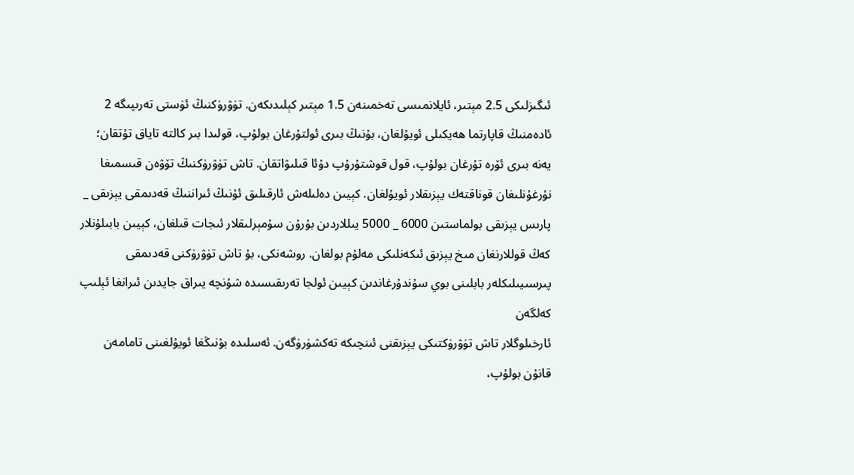ئىگىزلىكى 2.5 مېتىر، ئايلانمىسى تەخمىنەن 1.5 مېتىر كېلىدىكەن. تۈۋرۈكنىڭ ئۈستى تەرىپىگە 2 ئادەمنىڭ قاپارتما ھەيكىلى ئويۇلغان، بۇنىڭ بىرى ئولتۇرغان بولۇپ، قولىدا بىر كالتە تاياق تۇتقان؛ يەنە بىرى ئۆرە تۇرغان بولۇپ، قول قوشتۇرۇپ دۇئا قىلىۋاتقان. تاش تۈۋرۈكنىڭ تۆۋەن قىسمىغا نۇرغۇنلىغان قوناقتەك يېزىقلار ئويۇلغان. كېيىن دەلىلەش ئارقىلىق ئۇنىڭ ئىراننىڭ قەدىمقى يېزىقى _ پارىس يېزىقى بولماستىن 6000 _ 5000 يىللاردىن بۇرۇن سۇمېرلىقلار ئىجات قىلغان، كېيىن بابىلۇنلار كەڭ قوللارنغان مىخ يېزىق ئىكەنلىكى مەلۇم بولغان. روشەنكى، بۇ تاش تۈۋرۈكنى قەدىمقى پىرسىيىلىكلەر بابلىنى بوي سۇندۇرغاندىن كېيىن ئولجا تەرىقىسىدە شۇنچە يىراق جايدىن ئىرانغا ئېلىپ كەلگەن
ئارخىلوگلار تاش تۈۋرۈكتىكى يېزىقنى ئىنچىكە تەكشۈرۈگەن. ئەسلىدە بۇنىڭغا ئويۇلغىنى تامامەن قانۇن بولۇپ،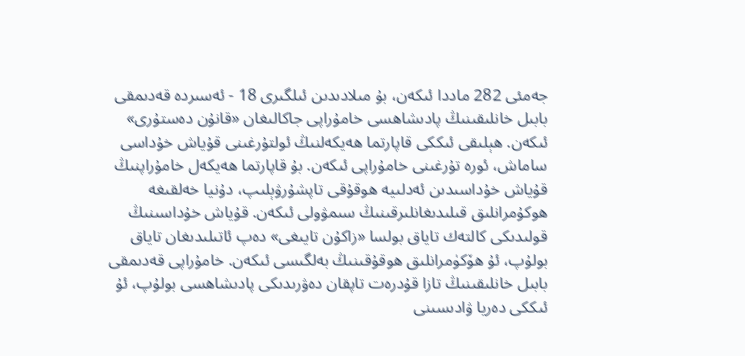جەمئى 282 ماددا ئىكەن، بۇ مىلادىدىن ئىلگىرى 18 - ئەسىردە قەدىمقى بابىل خانلىقىنىڭ پادىشاھسى خامۇراپى جاكالىغان «قانۇن دەستۇرى» ئىكەن. ھېلىقى ئىككى قاپارتما ھەيكەلنىڭ ئولتۇرغىنى قۇياش خۇداسى ساماش، ئورە تۇرغىنى خامۇراپى ئىكەن. بۇ قاپارتما ھەيكەل خامۇراپنىڭ قۇياش خۇداسىدىن ئەدلىيە ھوقۇقى تاپشۇرۋېلىپ، دۇنيا خەلقىغە ھوكۇمرانلىق قىلىدىغانلىرقىنىڭ سىمۋولى ئىكەن. قۇياش خۇداسىنىڭ قولىدىكى كالتەك تاياق بولسا «زاكۇن تايىغى» دەپ ئاتىلىدىغان تاياق بولۇپ، ئۇ ھۆكۈمرانلىق ھوقۇقىنىڭ بەلگىسى ئىكەن. خامۇراپى قەدىمقى بابىل خانلىقىنىڭ تازا قۇدرەت تاپقان دەۋرىدىكى پادىشاھسى بولۇپ، ئۇ ئىككى دەريا ۋادىسىنى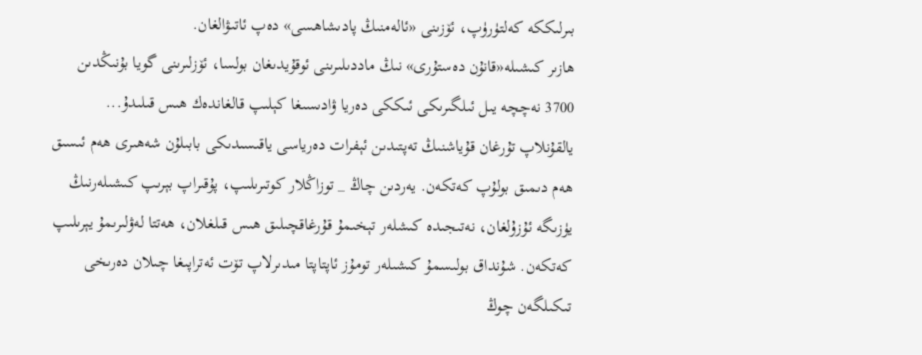بىرلىككە كەلتۈرۈپ، ئۆزىنى «ئالەمنىڭ پادىشاھسى» دەپ ئاتىۋالغان.
ھازىر كىشىلە«قانۇن دەستۇرى» نىڭ ماددىلىرىنى ئوقۇيدىغان بولسا، ئۆزلىرىنى گويا بۇنىڭدىن 3700 نەچچە يىل ئىلگىرىكى ئىككى دەريا ۋادىسىغا كېلىپ قالغاندەك ھىس قىلىدۇ...
يالقۇنلاپ تۇرغان قۇياشنىڭ تەپتىدىن ئېفرات دەرياسى ياقىسىدىكى بابىلۇن شەھىرى ھەم ئىسىق ھەم دىمىق بولۇپ كەتكەن. يەردىن چاڭ _ توزاڭلار كوتىرىلىپ، پۇقىراپ بېرىپ كىشىلەرنىڭ يۈزىگە ئۇزۇلغان، نەتىجىدە كىشلەر تېخىمۇ قۇرغاقچىلىق ھىس قىلغلان، ھەتتا لەۋلىرىمۇ يېرىلىپ كەتكەن. شۇنداق بولىسمۇ كىشىلەر تومۇز ئاپتاپتا مىدىرلاپ تۆت ئەتراپىغا چىلان دەرىخى تىكىلگەن چوڭ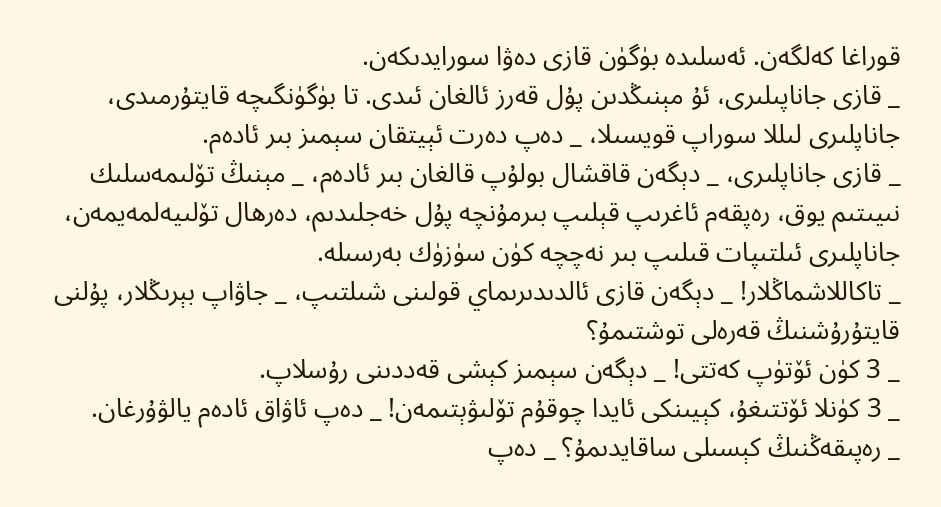قوراغا كەلگەن. ئەسلىدە بۈگۈن قازى دەۋا سورايدىكەن.
_ قازى جاناپىلىرى، ئۇ مېنىڭدىن پۇل قەرز ئالغان ئىدى. تا بۈگۈنگىچە قايتۇرمىدى، جاناپلىرى لىللا سوراپ قويسىلا، _ دەپ دەرت ئېيتقان سېمىز بىر ئادەم.
_ قازى جاناپلىرى، _ دېگەن قاقشال بولۇپ قالغان بىر ئادەم، _ مېنىڭ تۆلىمەسلىك نىيىتىم يوق، رەپقەم ئاغرىپ قېلىپ بىرمۇنچە پۇل خەجلىدىم، دەرھال تۆلىيەلمەيمەن، جاناپلىرى ئىلتىپات قىلىپ بىر نەچچە كۈن سۈزۈك بەرسىلە.
_ تاكاللاشماڭلار! _ دېگەن قازى ئالدىدىرىماي قولىنى شىلتىپ، _ جاۋاپ بېرىڭلار، پۇلنى قايتۇرۇشنىڭ قەرەلى توشتىمۇ؟
_ 3 كۈن ئۆتۈپ كەتتى! _ دېگەن سېمىز كېشى قەددىنى رۇسلاپ.
_ 3 كۈنلا ئۆتتىغۇ، كېيىنكى ئايدا چوقۇم تۆلىۋېتىمەن! _ دەپ ئاۋاق ئادەم يالۋۇرغان.
_ رەپىقەڭنىڭ كېسىلى ساقايدىمۇ؟ _ دەپ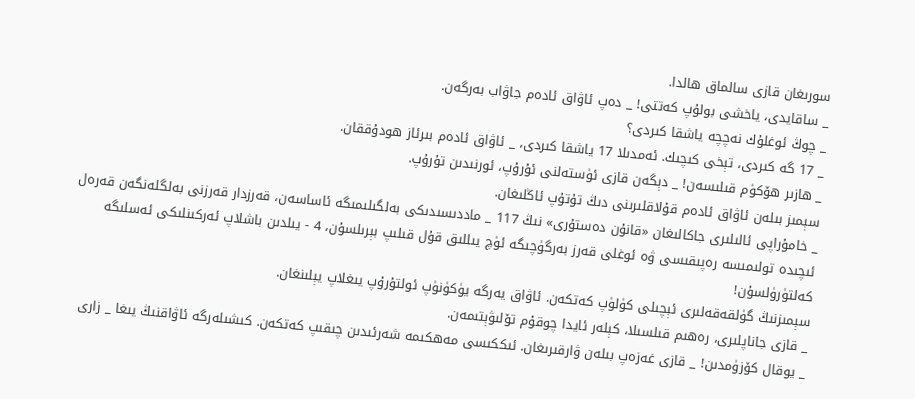سورىغان قازى سالماق ھالدا.
_ ساقايدى، ياخشى بولۇپ كەتتى! _ دەپ ئاۋاق ئادەم جاۋاب بەرگەن.
_ چوڭ ئوغلۇك نەچچە ياشقا كىردى؟
_ 17 گە كىردى، تېخى كىچىك. ئەمدىلا 17 ياشقا كىردى، _ ئاۋاق ئادەم بىرئاز ھودۇققان.
_ ھازىر ھۆكۈم قىلىسەن! _ دېگەن قازى ئۈستەلنى ئۇرۇپ، ئورنىدىن تۇرۇپ.
سېمىز بىلەن ئاۋاق ئادەم قۇلاقلىرىنى دىڭ تۇتۇپ ئاڭلىغان.
_ خامۇراپى ئالىلىرى جاكالىغان «قانۇن دەستۇرى» نىڭ 117 _ ماددىسىدىكى بەلگىلىمىگە ئاساسەن، قەرزدار قەرزنى بەلگلەنگەن قەرەل ئىچىدە تولىمىسە رەپىقىسى ۋە ئوغلى قەرز بەرگۈچىگە ئۈچ يىللىق قۇل قىلىپ بېرىلسۇن، 4 - يىلدىن باشلاپ ئەركىنلىكى ئەسلىگە كەلتۈرۈلسۇن!
سېمىزنىڭ گۈلقەقەلىرى ئېچىلى كۈلۈپ كەتكەن. ئاۋاق يەرگە يۈكۈنۈپ ئولتۇرۇپ يىغلاپ يېلىنغان.
_ قازى جاناپلىرى، رەھىم قىلسىلا، كېلەر ئايدا چوقۇم تۆلىۋېتىمەن.
_ يوقال كۆزۈمدىن! _ قازى غەزەپ بىلەن ۋارقىرىغان. ئىككىسى مەھكىمە شەرئىدىن چىقىپ كەتكەن. كىشىلەرگە ئاۋاقنىڭ يىغا _ زارى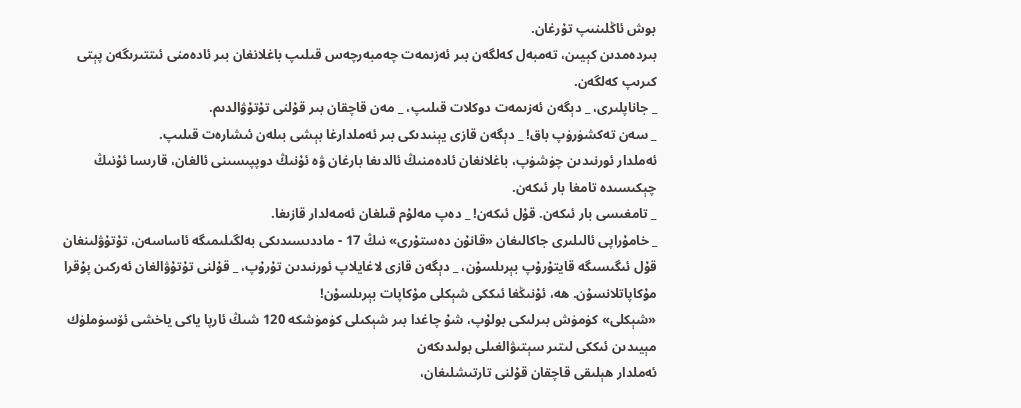بوش ئاڭلىنىپ تۇرغان.
بىردەمدىن كېيىن، تەمبەل كەلگەن بىر ئەزىمەت چەمبەرچەس قىلىپ باغلانغان بىر ئادەمنى ئىتتىرىگەن پېتى كىرىپ كەلگەن.
_ جاناپلىرى، _ دېگەن ئەزىمەت دوكلات قىلىپ، _ مەن قاچقان بىر قۇلنى تۇتۇۋالدىم.
_ سەن تەكشۈرۈپ باق! _ دېگەن قازى يېنىدىكى بىر ئەملدارغا بېشى بىلەن ئىشارەت قىلىپ.
ئەملدار ئورنىدىن چۈشۈپ، باغلانغان ئادەمنىڭ ئالدىغا بارغان ۋە ئۇنىڭ دوپپىسىنى ئالغان، قارىسا ئۇنىڭ چېكىسىدە تامغا بار ئىكەن.
_ تامغىسى بار ئىكەن. قۇل ئىكەن! _ دەپ مەلۇم قىلغان ئەمەلدار قازىغا.
_ خامۇراپى ئالىلىرى جاكالىغان «قانۇن دەستۇرى» نىڭ 17 - ماددىسىدىكى بەلگىلىمىگە ئاساسەن، تۇتۇۋلىنغان قۇل ئىگىسىگە قايتۇرۇپ بېرىلسۇن، _ دېگەن قازى لاغايلاپ ئورنىدىن تۇرۇپ، _ قۇلنى تۇتۇۋالغان ئەركىن پۇقرا مۇكاپاتلانسۇن. ھە، ئۇنىڭغا ئىككى شېكلى مۇكاپات بېرىلسۇن!
«شېكلى» كۈمۈش بىرلىكى بولۇپ، شۇ چاغدا بىر شېكىلى كۈمۈشكە 120 شىڭ ئارپا ياكى ياخشى ئۆسۈملۈك مېيىدىن ئىككى لىتىر سېتىۋالغىلى بولىدىكەن
ئەملدار ھېلىقى قاچقان قۇلنى تارتىشلىغان،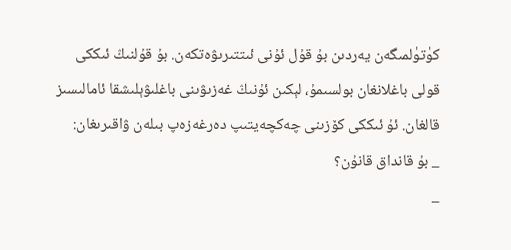كۈتۈلمىگەن يەردىن بۇ قۇل ئۇنى ئىتتىرىۋەتكەن. بۇ قۇلنىڭ ئىككى قولى باغلانغان بولسىمۇ، لېكىن ئۇنىڭ غەزىۋىنى باغلىۋېلىشقا ئامالىسىز قالغان. ئۇ ئىككى كۆزىنى چەكچەيتىپ دەرغەزەپ بىلەن ۋاقىرىغان:
_ بۇ قانداق قانۇن؟
_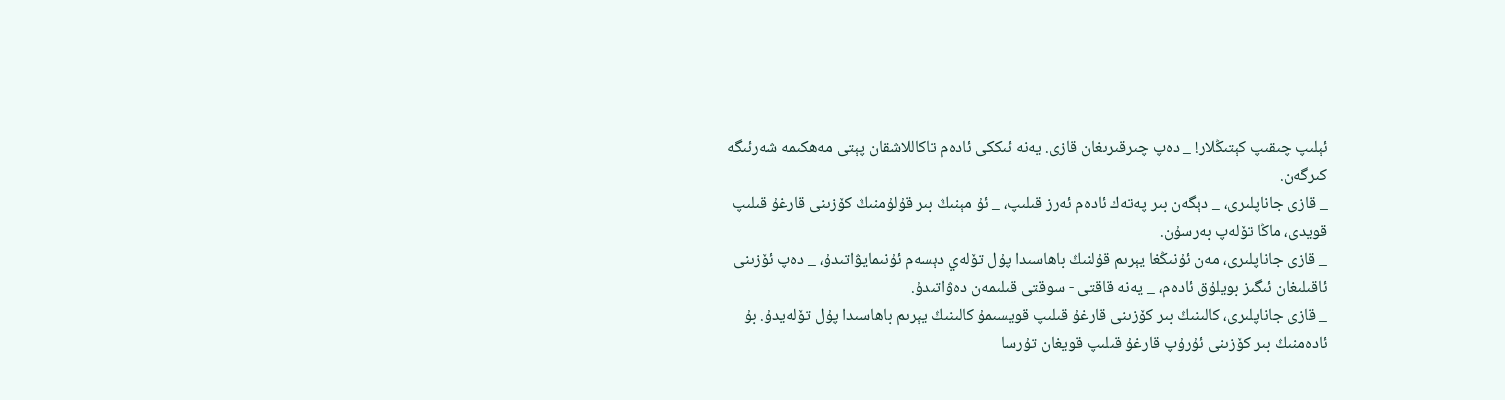ئېلىپ چىقىپ كېتىڭلار! _ دەپ چىرقىرىغان قازى. يەنە ئىككى ئادەم تاكاللاشقان پېتى مەھكىمە شەرئىگە كىرگەن.
_ قازى جاناپلىرى، _ دېگەن بىر پەتەك ئادەم ئەرز قىلىپ، _ ئۇ مېنىڭ بىر قۇلۇمنىڭ كۆزىنى قارغۇ قىلىپ قويدى، ماڭا تۆلەپ بەرسۇن.
_ قازى جاناپلىرى، مەن ئۇنىڭغا يېرىم قۇلنىڭ باھاسىدا پۇل تۆلەي دېسەم ئۇنىمايۋاتىدۇ، _ دەپ ئۆزىنى ئاقىلىغان ئىگىز بويلۇق ئادەم، _ يەنە قاقتى - سوقتى قىلىمەن دەۋاتىدۇ.
_ قازى جاناپلىرى، كالىنىڭ بىر كۆزىنى قارغۇ قىلىپ قويسىمۇ كالىنىڭ يېرىم باھاسىدا پۇل تۆلەيدۇ. بۇ ئادەمنىڭ بىر كۆزىنى ئۇرۇپ قارغۇ قىلىپ قويغان تۇرسا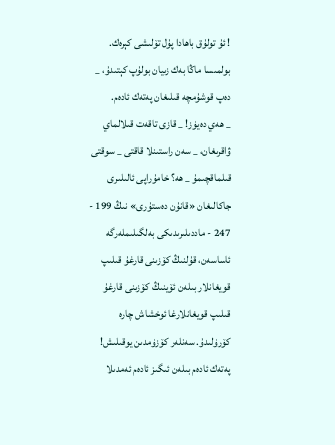! ئۇ تولۇق باھادا پۇل تۆلىشى كېرەك. بولمىسا ماڭا بەك زىيان بولۇپ كېتىدۇ، _ دەپ قوشۇمچە قىلىغان پەتەك ئادەم.
_ ھەي دەيۈز! _ قازى تاقەت قىلالماي ۋاقرىغان، _ سەن راستىنلا قاقتى _ سوقتى قىلماقچىمۇ _ ھە؟ خامۇراپى ئالىلىرى جاكالىغان «قانۇن دەستۇرى» نىڭ 199 - 247 - ماددىلىرىدىكى بەلگىلىملەرگە ئاساسەن، قۇلنىڭ كۆزىنى قارغۇ قىلىپ قويغانلار بىلەن ئۆينىڭ كۆزىنى قارغۇ قىلىپ قويغانلارغا ئوخشاش چارە كۆرۈلىدۇ. سەنلەر كۆزۈمدىن يوقىلىش!
پەتەك ئادەم بىلەن ئىگىز ئادەم ئەمدىلا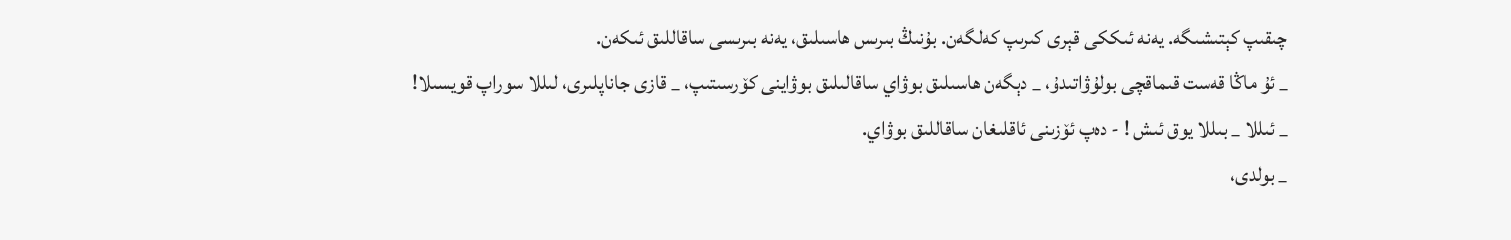چىقىپ كېتىشىگە. يەنە ئىككى قېرى كىرىپ كەلگەن. بۇنىڭ بىرىس ھاسىلىق، يەنە بىرىسى ساقاللىق ئىكەن.
_ ئۇ ماڭا قەست قىماقچى بولۇۋاتىدۇ، _ دېگەن ھاسىلىق بوۋاي ساقالىلىق بوۋاينى كۆرسىتىپ، _ قازى جاناپلىرى، لىللا سوراپ قويسىلا!
_ ئىللا _ بىللا يوق ئىش ! - دەپ ئۆزىنى ئاقلىغان ساقاللىق بوۋاي.
_ بولدى،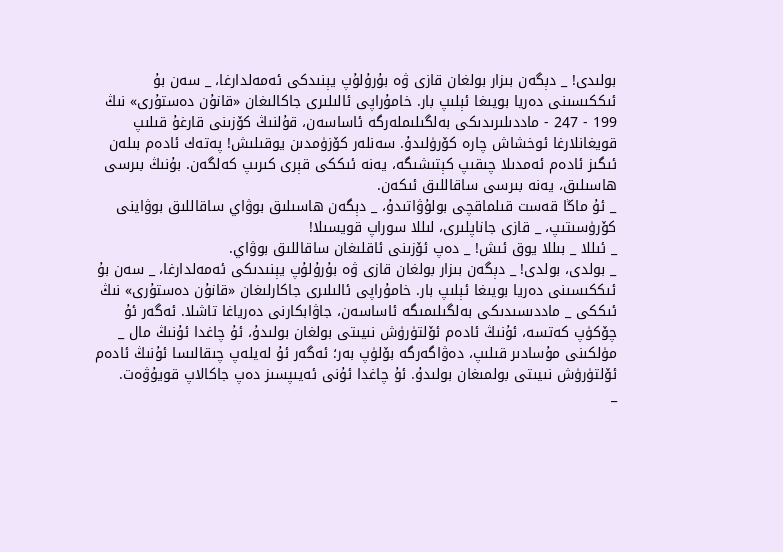بولىدى! _ دېگەن بىزار بولغان قازى ۋە بۇرۇلۇپ يېنىدكى ئەمەلدارغا، _ سەن بۇ ئىككىسىنى دەريا بويىغا ئېلىپ بار. خامۇراپى ئالىلىرى جاكالىغان «قانۇن دەستۇرى» نىڭ 199 - 247 - ماددىلىرىدىكى بەلگىلىملەرگە ئاساسەن، قۇلنىڭ كۆزىنى قارغۇ قىلىپ قويغانلارغا ئوخشاش چارە كۆرۈلىدۇ. سەنلەر كۆزۈمدىن يوقىلىش! پەتەك ئادەم بىلەن ئىگىز ئادەم ئەمدىلا چىقىپ كېتىشىگە، يەنە ئىككى قېرى كىرىپ كەلگەن. بۇنىڭ بىرسى ھاسىلىق، يەنە بىرسى ساقاللىق ئىكەن.
_ ئۇ ماڭا قەست قىلماقچى بولۇۋاتىدۇ، _ دېگەن ھاسىلىق بوۋاي ساقاللىق بوۋاينى كۆرۈسىتىپ، _ قازى جاناپلىرى، لىللا سوراپ قويسىلا!
_ ئىللا _ بىللا يوق ئىش! _ دەپ ئۆزىنى ئاقلىغان ساقاللىق بوۋاي.
_ بولدى، بولدى! _ دېگەن بىزار بولغان قازى ۋە بۇرۇلۇپ يېنىدىكى ئەمەلدارغا، _ سەن بۇ ئىككىسىنى دەريا بويىغا ئېلىپ بار. خامۇراپى ئالىلىرى جاكارلىغان «قانۇن دەستۇرى» نىڭ ئىككى _ ماددىسىدىكى بەلگىلىمىگە ئاساسەن، جاۋابكارنى دەرياغا تاشلا. ئەگەر ئۇ چۆكۈپ كەتسە، ئۇنىڭ ئادەم ئۆلتۈرۈش نىيىتى بولغان بولىدۇ، ئۇ چاغدا ئۇنىڭ مال _ مۈلكىنى مۇسادىر قىلىپ، دەۋاگەرگە بۆلۈپ بەر؛ ئەگەر ئۇ لەيلەپ چىقالىسا ئۇنىڭ ئادەم ئۆلتۈرۈش نىيىتى بولمىغان بولىدۇ. ئۇ چاغدا ئۇنى ئەيىپسىز دەپ جاكالاپ قويۇۋەت.
_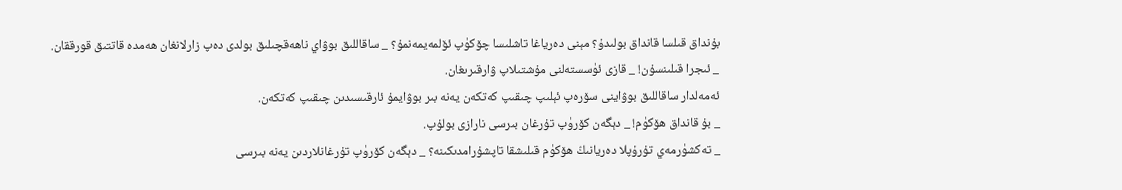بۇنداق قىلسا قانداق بولىدۇ؟ مېنى دەرياغا تاشلىسا چۆكۈپ ئۆلمەيمەنمۇ؟ _ ساقاللىق بوۋاي ناھەقچىلىق بولدى دەپ زارلانغان ھەمدە قاتتىق قورققان.
_ ئىجرا قىلىنسۇن! _ قازى ئۈسستەلنى مۇشتىلاپ ۋارقىرىغان.
ئەمەلدار ساقاللىق بوۋاينى سۆرەپ ئېلىپ چىقىپ كەتكەن يەنە بىر بوۋايمۇ ئارقىسىدىن چىقىپ كەتكەن.
_ بۇ قانداق ھۆكۈم! _ دېگەن كۆرۈپ تۇرغان بىرسى نارازى بولۇپ.
_ تەكشۈرمەي تۇرۇپلا دەريانىڭ ھۆكۈم قىلىشقا تاپشۇرامدىكىنە؟ _ دېگەن كۆرۈپ تۇرغانلاردىن يەنە بىرسى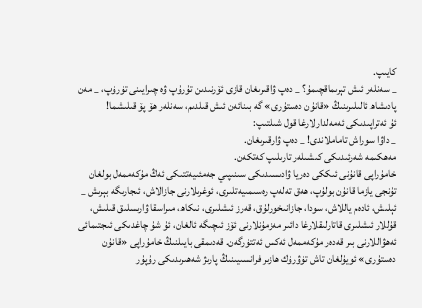كايىپ.
_ سەنلەر ئىش تېرىماقچىمۇ؟ _ دەپ ۋاقىرىغان قازى ئۆرنىدىن تۇرۇپ ۋە چىرايىنى تۈرۈپ، _ مەن پادىشاھ ئالىلىرىنىڭ «قانۇن دەستۇرى» گە بىنائەن ئىش قىلدىم، سەنلەر ھۆ پۆ قىلىشما!
ئۇ ئەتراپىدىكى ئەمەلدارلارغا قول شىلتىپ:
_ داۋا سوراش تاماملاندى! _ دەپ ۋارقىرىغان.
مەھكىمە شەرئىدىكى كىشىلەر تارىلىپ كەتكەن.
خامۇراپى قانۇنى ئىككى دەريا ۋادىسىدىكى سىنىپىي جەمئىيەتتىكى ئەڭ مۇكەممەل بولغان تۇنجى يازما قانۇن بولۇپ، ھەق تەلەپ رەسىمىيەتلىرى، ئوغرىلارنى جازالاش، ئىجارىگە بېرىش _ ئېلىش، ئادەم ياللاش، سودا، جازانىخورلۇق، قەرز ئىشلىرى، نىكاھ، مىراسقا ۋارىسلىق قىلىش، قۇللار ئىشلىرى قاتارلىقلارغا دائىر مەزمۇنلارنى ئۆز ئىچىگە ئالغان، ئۇ شۇ چاغدىكى ئىجتىمائى ئەھۋاللارنى بىر قەدەر مۇكەممەل ئەكس ئەتتۈرگەن. قەدىمقى بايىلنىڭ خامۇراپى «قانۇن دەستۇرى» ئويۇلغان تاش تۈۋرۈك ھازىر فرانسىيىنىڭ پارىژ شەھىرىدىكى رۇپۇر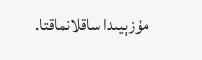مۇزېيىدا ساقلانماقتا.